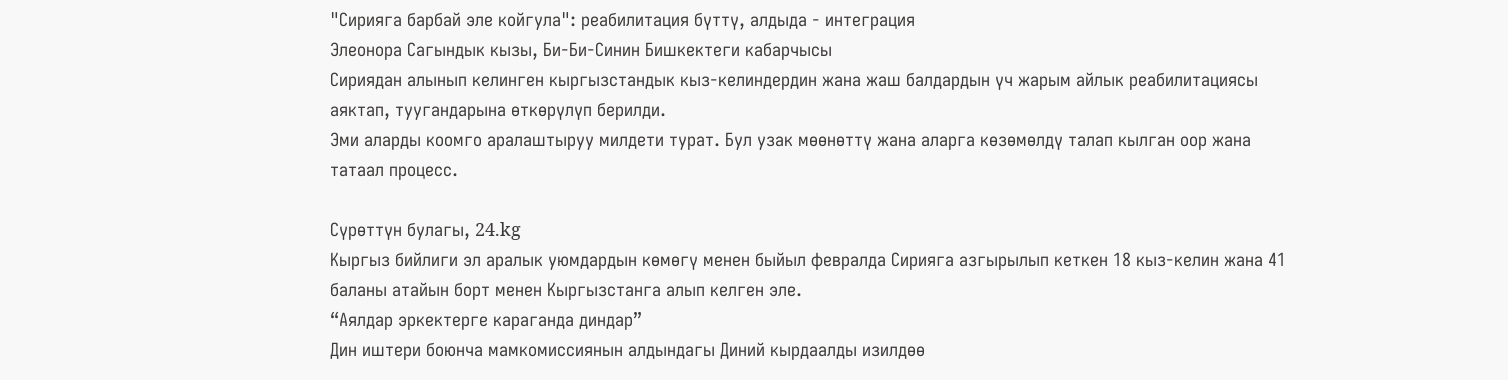"Сирияга барбай эле койгула": реабилитация бүттү, алдыда - интеграция
Элеонора Сагындык кызы, Би-Би-Синин Бишкектеги кабарчысы
Сириядан алынып келинген кыргызстандык кыз-келиндердин жана жаш балдардын үч жарым айлык реабилитациясы аяктап, туугандарына өткөрүлүп берилди.
Эми аларды коомго аралаштыруу милдети турат. Бул узак мөөнөттү жана аларга көзөмөлдү талап кылган оор жана татаал процесс.

Сүрөттүн булагы, 24.kg
Кыргыз бийлиги эл аралык уюмдардын көмөгү менен быйыл февралда Сирияга азгырылып кеткен 18 кыз-келин жана 41 баланы атайын борт менен Кыргызстанга алып келген эле.
“Аялдар эркектерге караганда диндар”
Дин иштери боюнча мамкомиссиянын алдындагы Диний кырдаалды изилдөө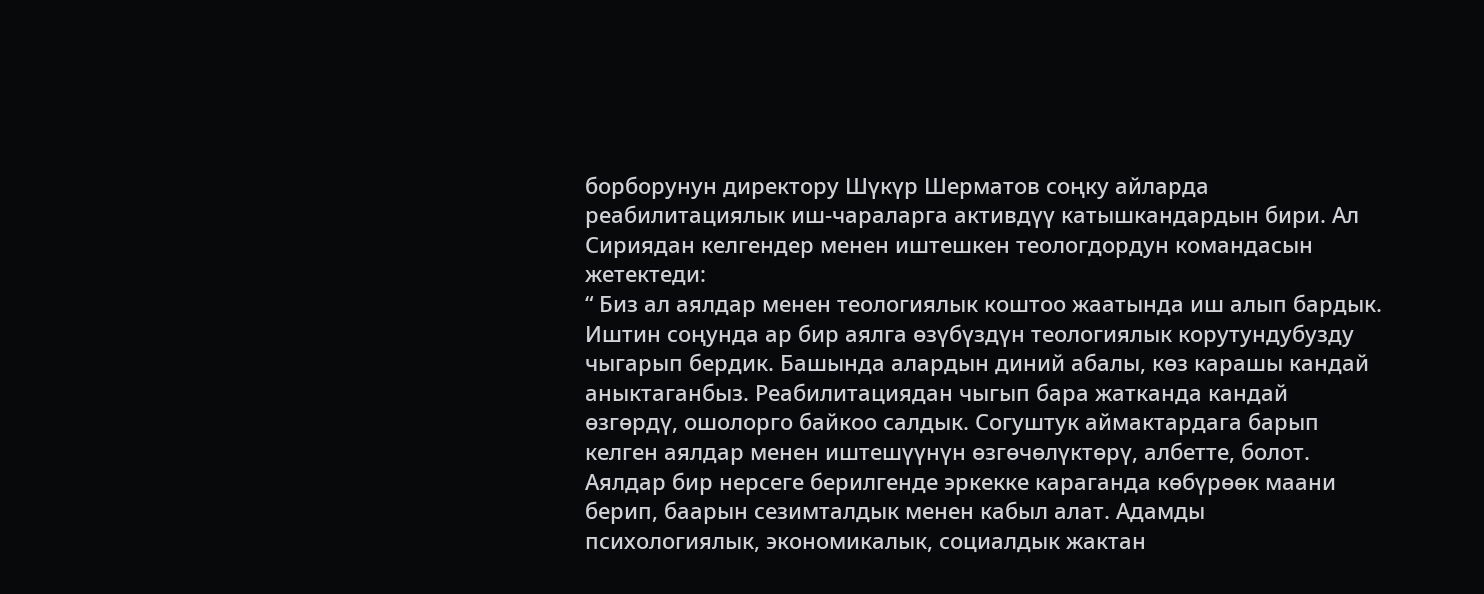борборунун директору Шүкүр Шерматов соңку айларда реабилитациялык иш-чараларга активдүү катышкандардын бири. Ал Сириядан келгендер менен иштешкен теологдордун командасын жетектеди:
“ Биз ал аялдар менен теологиялык коштоо жаатында иш алып бардык. Иштин соңунда ар бир аялга өзүбүздүн теологиялык корутундубузду чыгарып бердик. Башында алардын диний абалы, көз карашы кандай аныктаганбыз. Реабилитациядан чыгып бара жатканда кандай өзгөрдү, ошолорго байкоо салдык. Согуштук аймактардага барып келген аялдар менен иштешүүнүн өзгөчөлүктөрү, албетте, болот. Аялдар бир нерсеге берилгенде эркекке караганда көбүрөөк маани берип, баарын сезимталдык менен кабыл алат. Адамды психологиялык, экономикалык, социалдык жактан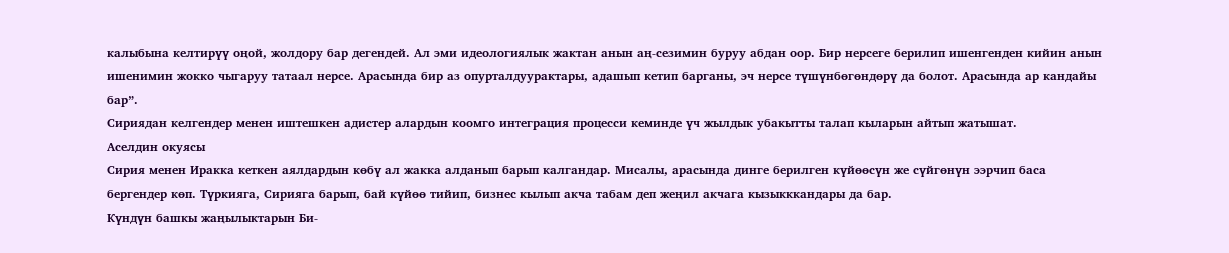калыбына келтирүү оңой, жолдору бар дегендей. Ал эми идеологиялык жактан анын аң-сезимин буруу абдан оор. Бир нерсеге берилип ишенгенден кийин анын ишенимин жокко чыгаруу татаал нерсе. Арасында бир аз опурталдуурактары, адашып кетип барганы, эч нерсе түшүнбөгөндөрү да болот. Арасында ар кандайы бар”.
Сириядан келгендер менен иштешкен адистер алардын коомго интеграция процесси кеминде үч жылдык убакытты талап кыларын айтып жатышат.
Аселдин окуясы
Сирия менен Иракка кеткен аялдардын көбү ал жакка алданып барып калгандар. Мисалы, арасында динге берилген күйөөсүн же сүйгөнүн ээрчип баса бергендер көп. Түркияга, Сирияга барып, бай күйөө тийип, бизнес кылып акча табам деп жеңил акчага кызыкккандары да бар.
Күндүн башкы жаңылыктарын Би-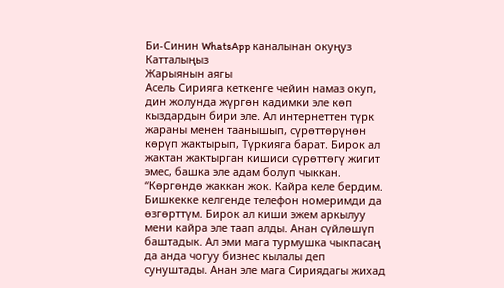Би-Синин WhatsApp каналынан окуңуз
Катталыңыз
Жарыянын аягы
Асель Сирияга кеткенге чейин намаз окуп, дин жолунда жүргөн кадимки эле көп кыздардын бири эле. Ал интернеттен түрк жараны менен таанышып, сүрөттөрүнөн көрүп жактырып, Түркияга барат. Бирок ал жактан жактырган кишиси сүрөттөгү жигит эмес, башка эле адам болуп чыккан.
“Көргөндө жаккан жок. Кайра келе бердим. Бишкекке келгенде телефон номеримди да өзгөрттүм. Бирок ал киши эжем аркылуу мени кайра эле таап алды. Анан сүйлөшүп баштадык. Ал эми мага турмушка чыкпасаң да анда чогуу бизнес кылалы деп сунуштады. Анан эле мага Сириядагы жихад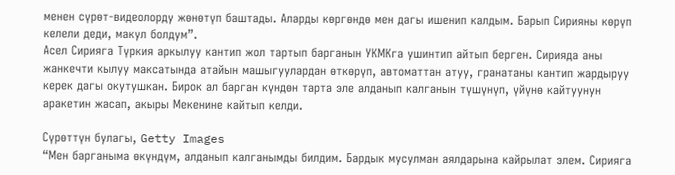менен сүрөт-видеолорду жөнөтүп баштады. Аларды көргөндө мен дагы ишенип калдым. Барып Сирияны көрүп келели деди, макул болдум”.
Асел Сирияга Түркия аркылуу кантип жол тартып барганын УКМКга ушинтип айтып берген. Сирияда аны жанкечти кылуу максатында атайын машыгуулардан өткөрүп, автоматтан атуу, гранатаны кантип жардыруу керек дагы окутушкан. Бирок ал барган күндөн тарта эле алданып калганын түшүнүп, үйүнө кайтуунун аракетин жасап, акыры Мекенине кайтып келди.

Сүрөттүн булагы, Getty Images
“Мен барганыма өкүндүм, алданып калганымды билдим. Бардык мусулман аялдарына кайрылат элем. Сирияга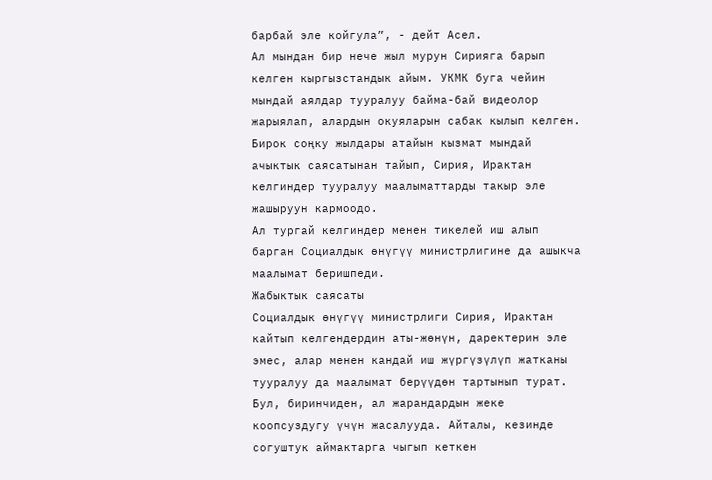барбай эле койгула”, - дейт Асел.
Ал мындан бир нече жыл мурун Сирияга барып келген кыргызстандык айым. УКМК буга чейин мындай аялдар тууралуу байма-бай видеолор жарыялап, алардын окуяларын сабак кылып келген. Бирок соңку жылдары атайын кызмат мындай ачыктык саясатынан тайып, Сирия, Ирактан келгиндер тууралуу маалыматтарды такыр эле жашыруун кармоодо.
Ал тургай келгиндер менен тикелей иш алып барган Социалдык өнүгүү министрлигине да ашыкча маалымат беришпеди.
Жабыктык саясаты
Социалдык өнүгүү министрлиги Сирия, Ирактан кайтып келгендердин аты-жөнүн, даректерин эле эмес, алар менен кандай иш жүргүзүлүп жатканы тууралуу да маалымат берүүдөн тартынып турат. Бул, биринчиден, ал жарандардын жеке коопсуздугу үчүн жасалууда. Айталы, кезинде согуштук аймактарга чыгып кеткен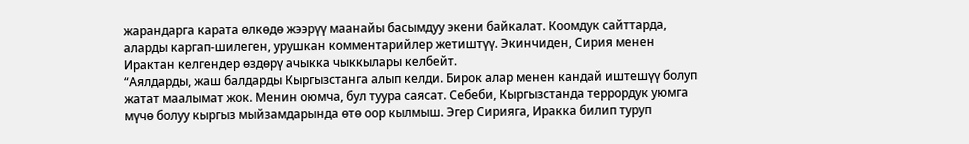жарандарга карата өлкөдө жээрүү маанайы басымдуу экени байкалат. Коомдук сайттарда, аларды каргап-шилеген, урушкан комментарийлер жетиштүү. Экинчиден, Сирия менен Ирактан келгендер өздөрү ачыкка чыккылары келбейт.
“Аялдарды, жаш балдарды Кыргызстанга алып келди. Бирок алар менен кандай иштешүү болуп жатат маалымат жок. Менин оюмча, бул туура саясат. Себеби, Кыргызстанда террордук уюмга мүчө болуу кыргыз мыйзамдарында өтө оор кылмыш. Эгер Сирияга, Иракка билип туруп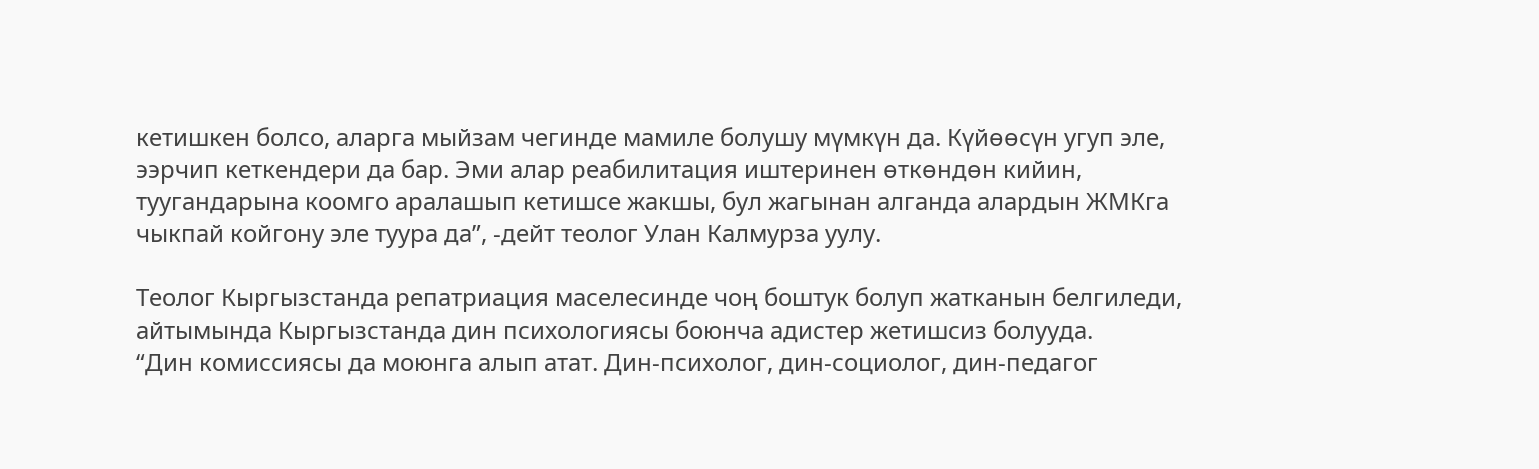кетишкен болсо, аларга мыйзам чегинде мамиле болушу мүмкүн да. Күйөөсүн угуп эле, ээрчип кеткендери да бар. Эми алар реабилитация иштеринен өткөндөн кийин, туугандарына коомго аралашып кетишсе жакшы, бул жагынан алганда алардын ЖМКга чыкпай койгону эле туура да”, -дейт теолог Улан Калмурза уулу.

Теолог Кыргызстанда репатриация маселесинде чоң боштук болуп жатканын белгиледи, айтымында Кыргызстанда дин психологиясы боюнча адистер жетишсиз болууда.
“Дин комиссиясы да моюнга алып атат. Дин-психолог, дин-социолог, дин-педагог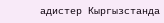адистер Кыргызстанда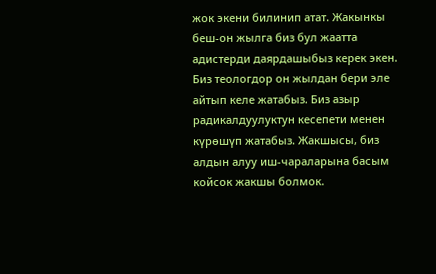жок экени билинип атат. Жакынкы беш-он жылга биз бул жаатта адистерди даярдашыбыз керек экен. Биз теологдор он жылдан бери эле айтып келе жатабыз. Биз азыр радикалдуулуктун кесепети менен күрөшүп жатабыз. Жакшысы, биз алдын алуу иш-чараларына басым койсок жакшы болмок.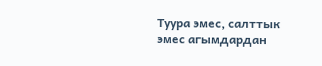Туура эмес, салттык эмес агымдардан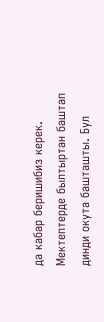да кабар беришибиз керек. Мектептерде былтыртан баштап динди окута башташты. Бул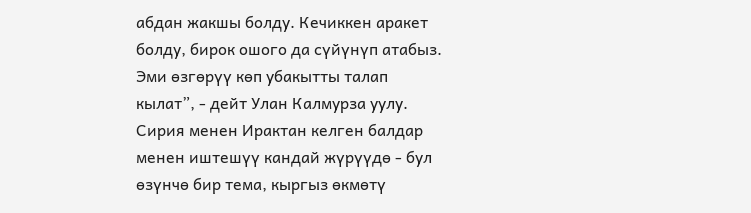абдан жакшы болду. Кечиккен аракет болду, бирок ошого да сүйүнүп атабыз. Эми өзгөрүү көп убакытты талап кылат”, - дейт Улан Калмурза уулу.
Сирия менен Ирактан келген балдар менен иштешүү кандай жүрүүдө - бул өзүнчө бир тема, кыргыз өкмөтү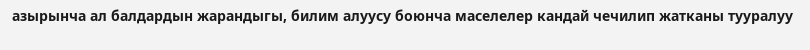азырынча ал балдардын жарандыгы, билим алуусу боюнча маселелер кандай чечилип жатканы тууралуу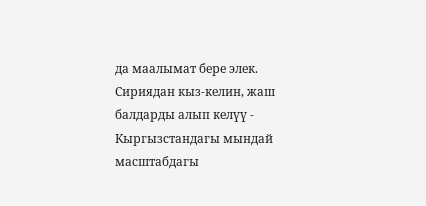да маалымат бере элек.
Сириядан кыз-келин, жаш балдарды алып келүү - Кыргызстандагы мындай масштабдагы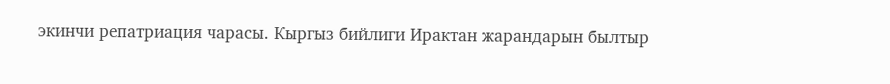экинчи репатриация чарасы. Кыргыз бийлиги Ирактан жарандарын былтыр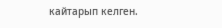кайтарып келген.